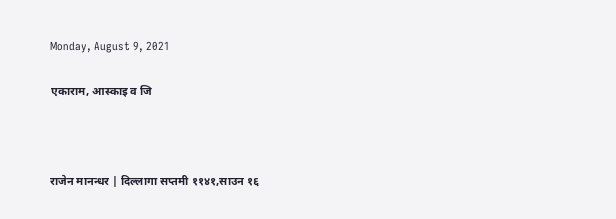Monday, August 9, 2021

एकाराम, आस्काइ व जि



राजेन मानन्धर | दिल्लागा सप्तमी ११४१,साउन १६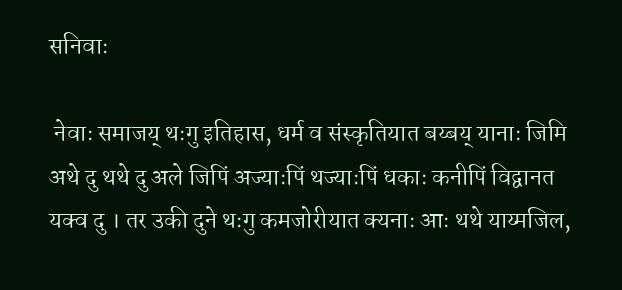सनिवाः

 नेवाः समाजय् थःगु इतिहास, धर्म व संस्कृतियात बय्बय् यानाः जिमि अथे दु थथे दु अले जिपिं अज्याःपिं थज्याःपिं धकाः कनीपिं विद्वानत यक्व दु । तर उकी दुने थःगु कमजोरीयात क्यनाः आः थथे याय्मजिल,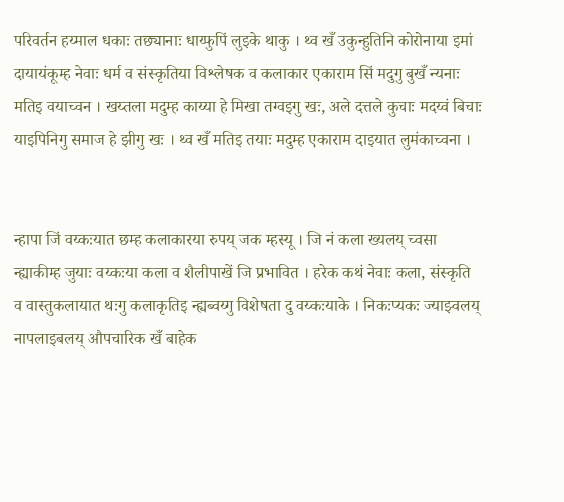परिवर्तन हय्माल धकाः तछ्यानाः धाय्फुपिं लुइके थाकु । थ्व खँ उकुन्हुतिनि कोरोनाया इमां दायायंकूम्ह नेवाः धर्म व संस्कृतिया विश्लेषक व कलाकार एकाराम सिं मदुगु बुखँ न्यनाः मतिइ वयाच्वन । खय्तला मदुम्ह काय्या हे मिखा तग्वइगु खः, अले दत्तले कुचाः मदय्वं बिचाः याइपिनिगु समाज हे झीगु खः । थ्व खँ मतिइ तयाः मदुम्ह एकाराम दाइयात लुमंकाच्वना ।


न्हापा जिं वय्कःयात छम्ह कलाकारया रुपय् जक म्हस्यू । जि नं कला ख्यलय् च्वसा न्ह्याकीम्ह जुयाः वय्कःया कला व शैलीपाखें जि प्रभावित । हरेक कथं नेवाः कला, संस्कृति व वास्तुकलायात थःगु कलाकृतिइ न्ह्यब्वय्गु विशेषता दु वय्कःयाके । निकःप्यकः ज्याझ्वलय् नापलाइबलय् औपचारिक खँ बाहेक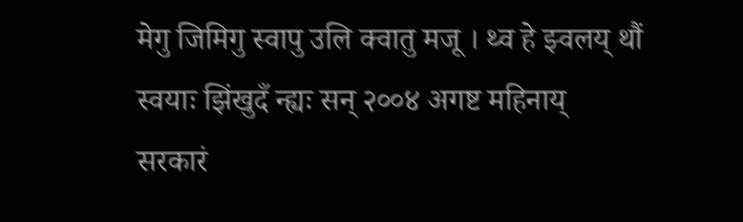मेगु जिमिगु स्वापु उलि क्वातु मजू । थ्व हे झ्वलय् थौं स्वयाः झिंखुदँ न्ह्यः सन् २००४ अगष्ट महिनाय् सरकारं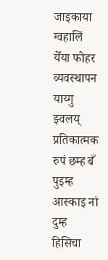जाइकाया ग्वहालिं येँया फोहर व्यवस्थापन याय्गु झ्वलय् प्रतिकात्मक रुपं छम्ह बँ पुइम्ह आस्काइ नां दुम्ह हिसिचा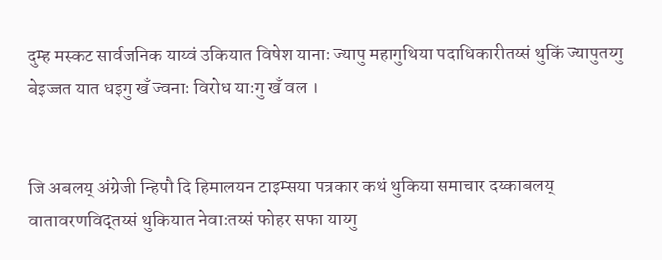दुम्ह मस्कट सार्वजनिक याय्वं उकियात विषेश यानाः ज्यापु महागुथिया पदाधिकारीतय्सं थुकिं ज्यापुतय्गु बेइज्जत यात धइगु खँ ज्वनाः विरोध याःगु खँ वल ।


जि अबलय् अंग्रेजी न्हिपौ दि हिमालयन टाइम्सया पत्रकार कथं थुकिया समाचार दय्काबलय् वातावरणविद्तय्सं थुकियात नेवाःतय्सं फोहर सफा याय्गु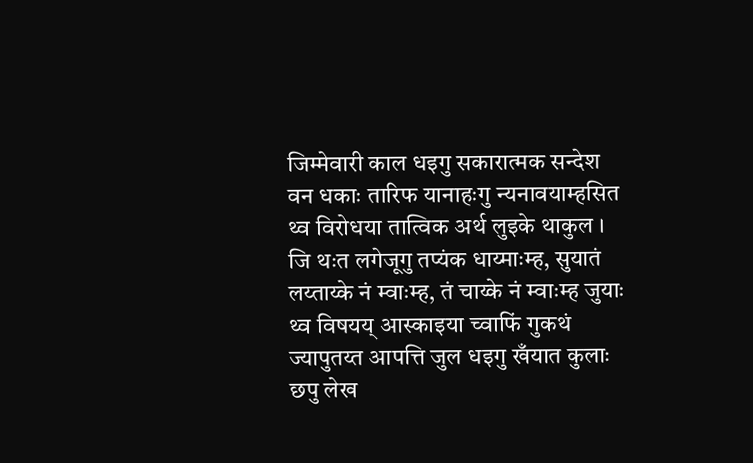जिम्मेवारी काल धइगु सकारात्मक सन्देश वन धकाः तारिफ यानाहःगु न्यनावयाम्हसित थ्व विरोधया तात्विक अर्थ लुइके थाकुल । जि थःत लगेजूगु तप्यंक धाय्माःम्ह, सुयातं लय्ताय्के नं म्वाःम्ह, तं चाय्के नं म्वाःम्ह जुयाः थ्व विषयय् आस्काइया च्वाफिं गुकथं ज्यापुतय्त आपत्ति जुल धइगु खँयात कुलाः छपु लेख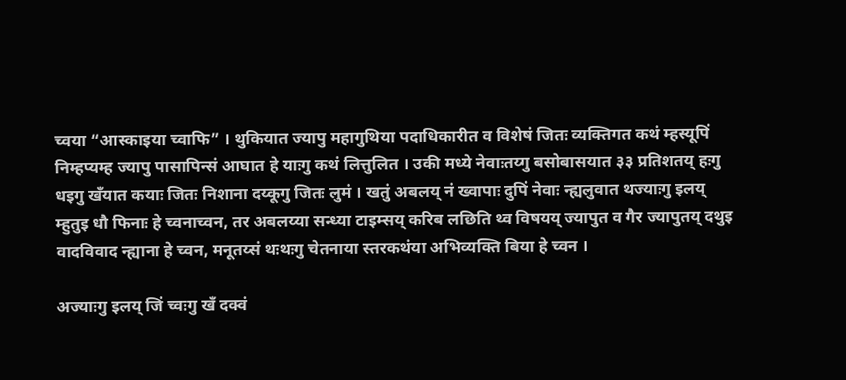च्वया “आस्काइया च्वाफि” । थुकियात ज्यापु महागुथिया पदाधिकारीत व विशेषं जितः व्यक्तिगत कथं म्हस्यूपिं निम्हप्यम्ह ज्यापु पासापिन्सं आघात हे याःगु कथं लित्तुलित । उकी मध्ये नेवाःतय्गु बसोबासयात ३३ प्रतिशतय् हःगु धइगु खँयात कयाः जितः निशाना दय्कूगु जितः लुमं । खतुं अबलय् नं ख्वापाः दुपिं नेवाः न्ह्यलुवात थज्याःगु इलय् म्हुतुइ धौ फिनाः हे च्वनाच्वन, तर अबलय्या सन्ध्या टाइम्सय् करिब लछिति थ्व विषयय् ज्यापुत व गैर ज्यापुतय् दथुइ वादविवाद न्ह्याना हे च्वन, मनूतय्सं थःथःगु चेतनाया स्तरकथंया अभिव्यक्ति बिया हे च्वन ।

अज्याःगु इलय् जिं च्वःगु खँ दक्वं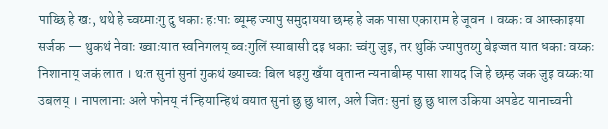पाय्छि हे खः, थथे हे च्वय्माःगु दु धकाः हःपाः ब्यूम्ह ज्यापु समुदायया छम्ह हे जक पासा एकाराम हे जूवन । वय्कः व आस्काइया सर्जक — थुकथं नेवाः ख्वाःयात स्वनिगलय् ब्वःगुलिं स्याबासी दइ धकाः च्वंगु जुइ, तर थुकिं ज्यापुतय्गु बेइज्जत यात धकाः वय्कः निशानाय् जकं लात । थःत सुनां सुनां गुकथं ख्याच्वः बिल धइगु खँया वृतान्त न्यनाबीम्ह पासा शायद जि हे छम्ह जक जुइ वय्कःया उबलय् । नापलानाः अले फोनय् नं न्हियान्हिथं वयात सुनां छु छु धाल, अले जितः सुनां छु छु धाल उकिया अपडेट यानाच्वनी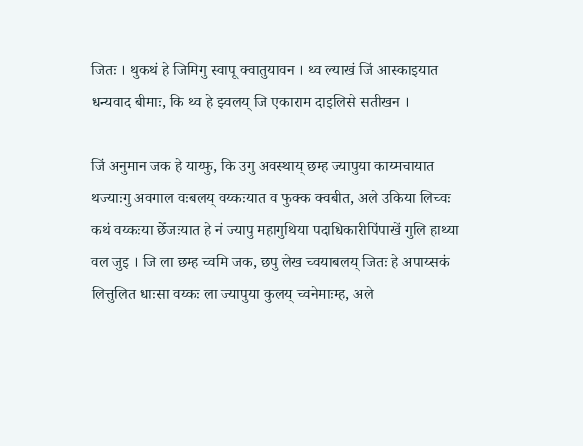जितः । थुकथं हे जिमिगु स्वापू क्वातुयावन । थ्व ल्याखं जिं आस्काइयात धन्यवाद बीमाः, कि थ्व हे झ्वलय् जि एकाराम दाइलिसे सतीखन ।

जिं अनुमान जक हे याय्फु, कि उगु अवस्थाय् छम्ह ज्यापुया काय्मचायात थज्याःगु अवगाल वःबलय् वय्कःयात व फुक्क क्वबीत, अले उकिया लिच्वः कथं वय्कःया छेँजःयात हे नं ज्यापु महागुथिया पदाधिकारीपिंपाखें गुलि हाथ्या वल जुइ । जि ला छम्ह च्वमि जक, छपु लेख च्वयाबलय् जितः हे अपाय्सकं लित्तुलित धाःसा वय्कः ला ज्यापुया कुलय् च्वनेमाःम्ह, अले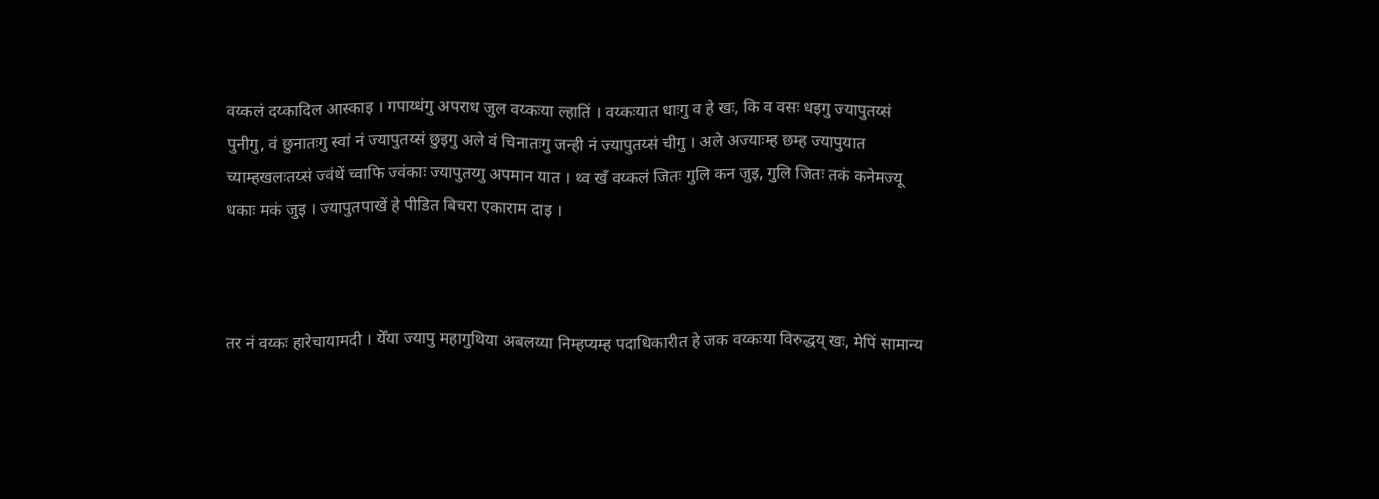वय्कलं दय्कादिल आस्काइ । गपाय्धंगु अपराध जुल वय्कःया ल्हातिं । वय्कःयात धाःगु व हे खः, कि व वसः धइगु ज्यापुतय्सं पुनीगु, वं छुनातःगु स्वां नं ज्यापुतय्सं छुइगु अले वं चिनातःगु जन्ही नं ज्यापुतय्सं चीगु । अले अज्याःम्ह छम्ह ज्यापुयात च्याम्हखलःतय्सं ज्वंथें च्वाफि ज्वंकाः ज्यापुतय्गु अपमान यात । थ्व खँ वय्कलं जितः गुलि कन जुइ, गुलि जितः तकं कनेमज्यू धकाः मकं जुइ । ज्यापुतपाखें हे पीडित बिचरा एकाराम दाइ ।



तर नं वय्कः हारेचायामदी । येँया ज्यापु महागुथिया अबलय्या निम्हप्यम्ह पदाधिकारीत हे जक वय्कःया विरुद्धय् खः, मेपिं सामान्य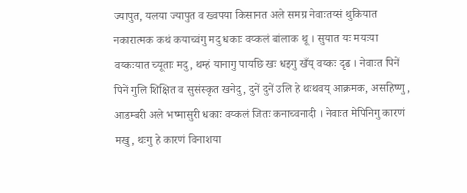ज्यापुत, यलया ज्यापुत व ख्वपया किसानत अले समग्र नेवाःतय्सं थुकियात नकारात्मक कथं कयाच्वंगु मदु धकाः वय्कलं बांलाक थू । सुयात यः मयःया वय्कःयात च्यूताः मदु, थम्हं यानागु पायछि खः धइगु खँय् वय्कः दृढ । नेवाःत पिनें पिनें गुलि शिक्षित व सुसंस्कृत खनेदु, दुनें दुनें उलि हे थःथवय् आक्रमक, असहिष्णु, आडम्बरी अले भष्मासुरी धकाः वय्कलं जितः कनाच्वनादी । नेवाःत मेपिनिगु कारणं मखु, थःगु हे कारणं विनाशया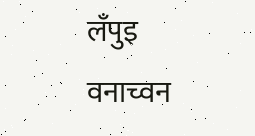लँपुइ वनाच्वन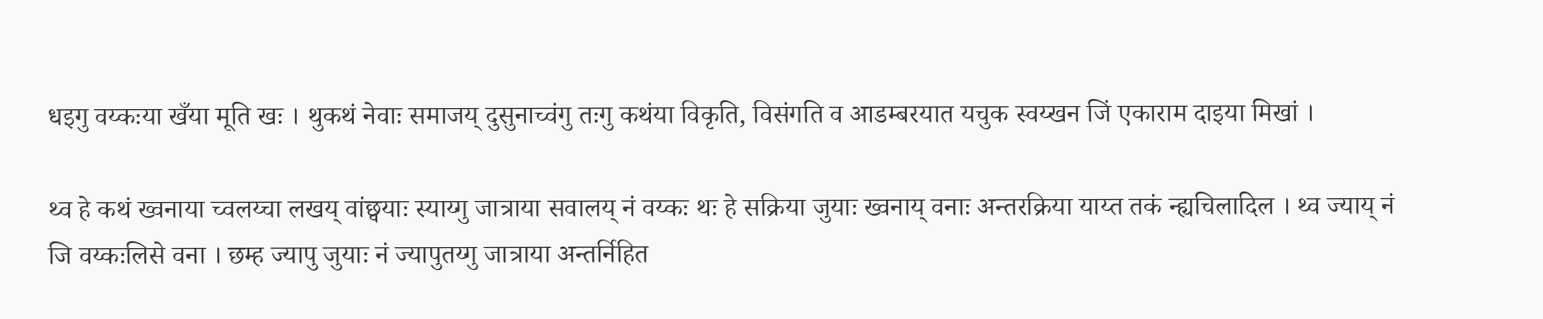धइगु वय्कःया खँया मूति खः । थुकथं नेवाः समाजय् दुसुनाच्वंगु तःगु कथंया विकृति, विसंगति व आडम्बरयात यचुक स्वय्खन जिं एकाराम दाइया मिखां ।

थ्व हे कथं ख्वनाया च्वलय्चा लखय् वांछ्वयाः स्याय्गु जात्राया सवालय् नं वय्कः थः हे सक्रिया जुयाः ख्वनाय् वनाः अन्तरक्रिया याय्त तकं न्ह्यचिलादिल । थ्व ज्याय् नं जि वय्कःलिसे वना । छम्ह ज्यापु जुयाः नं ज्यापुतय्गु जात्राया अन्तर्निहित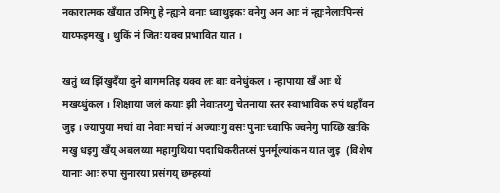नकारात्मक खँयात उमिगु हे न्ह्यःने वनाः ध्वाथुइकः वनेगु अन आः नं न्ह्यःनेलाःपिन्सं याय्फइमखु । थुकिं नं जितः यक्व प्रभावित यात ।

खतुं थ्व झिंखुदँया दुने बागमतिइ यक्व लः बाः वनेधुंकल । न्हापाया खँ आः थें मखय्धुंकल । शिक्षाया जलं कयाः झी नेवाःतय्गु चेतनाया स्तर स्वाभाविक रुपं थहाँवन जुइ । ज्यापुया मचां वा नेवाः मचां नं अज्याःगु वसः पुनाः च्वाफि ज्वनेगु पाय्छि खःकि मखु धइगु खँय् अबलय्या महागुथिया पदाधिकरीतय्सं पुनर्मूल्यांकन यात जुइ  (विशेष यानाः आः रुपा सुनारया प्रसंगय् छम्हस्यां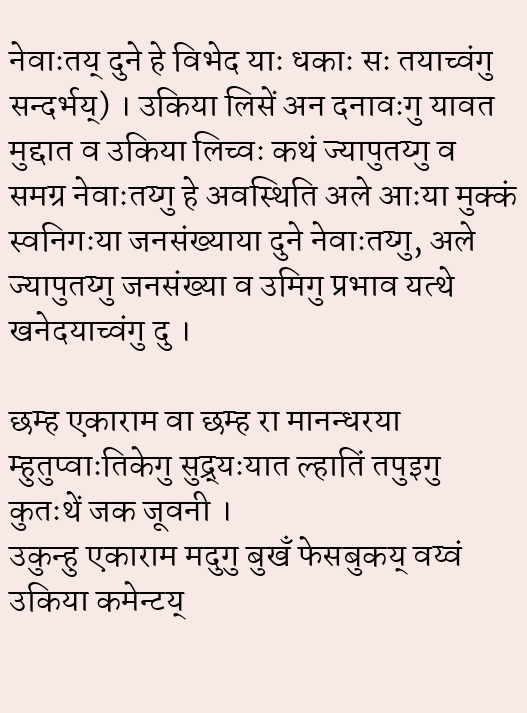नेवाःतय् दुने हे विभेद याः धकाः सः तयाच्वंगु सन्दर्भय्) । उकिया लिसें अन दनावःगु यावत मुद्दात व उकिया लिच्वः कथं ज्यापुतय्गु व समग्र नेवाःतय्गु हे अवस्थिति अले आःया मुक्कं स्वनिगःया जनसंख्याया दुने नेवाःतय्गु, अले ज्यापुतय्गु जनसंख्या व उमिगु प्रभाव यत्थे खनेदयाच्वंगु दु ।

छम्ह एकाराम वा छम्ह रा मानन्धरया म्हुतुप्वाःतिकेगु सुद्र्यःयात ल्हातिं तपुइगु कुतःथें जक जूवनी ।
उकुन्हु एकाराम मदुगु बुखँ फेसबुकय् वय्वं उकिया कमेन्टय्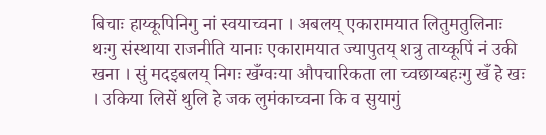बिचाः हाय्कूपिनिगु नां स्वयाच्वना । अबलय् एकारामयात लितुमतुलिनाः थःगु संस्थाया राजनीति यानाः एकारामयात ज्यापुतय् शत्रु ताय्कूपिं नं उकी खना । सुं मदइबलय् निगः खँग्वःया औपचारिकता ला च्वछाय्बहःगु खँ हे खः । उकिया लिसें थुलि हे जक लुमंकाच्वना कि व सुयागुं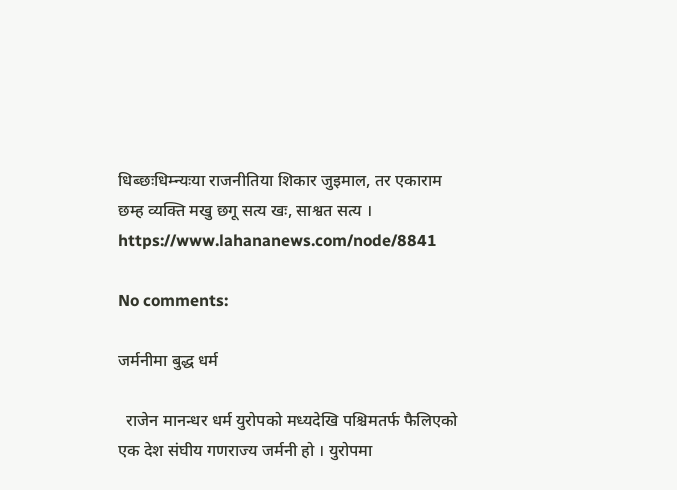धिब्छःधिम्न्यःया राजनीतिया शिकार जुइमाल, तर एकाराम छम्ह व्यक्ति मखु छगू सत्य खः, साश्वत सत्य ।
https://www.lahananews.com/node/8841

No comments:

जर्मनीमा बुद्ध धर्म

  राजेन मानन्धर धर्म युरोपको मध्यदेखि पश्चिमतर्फ फैलिएको एक देश संघीय गणराज्य जर्मनी हो । युरोपमा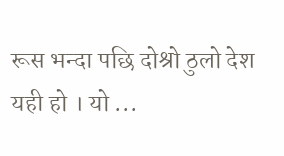रूस भन्दा पछि दोश्रो ठुलो देश यही हो । यो ...